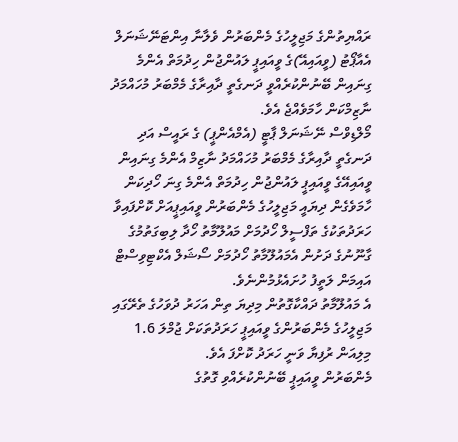ރައްޔިތުންގެ މަޖިލީހުގެ މެންބަރުން ވެލާނާ އިންޓަނޭޝަނަލް އެއާޕޯޓު (ވީއައިއޭ)ގެ ވީއައިޕީ ލައުންޖުން ހިދުމަތް އެންމެ ގިނައިން ބޭނުންކުރެއްވީ ދަނގެތީ ދާއިރާގެ މެމްބަރު މުހައްމަދު ނާޒިމްކަން ހާމަވެއްޖެ އެވެ.
މޯލްޑިވްސް ނޭޝަނަލް ޕާޓީ (އެމްއެންޕީ) ގެ ރައީސް އަދި ދަނގެތީ ދާއިރާގެ މެމްބަރު މުހައްމަދު ނާޒިމް އެންމެ ގިނައިން ވީއައިއޭގެ ވީއައިޕީ ލައުންޖުން ހިދުމަތް އެންމެ ގިނަ ހޯދިކަން ހާމަވެގެން ދިޔައީ މަޖިލީހުގެ މެންބަރުން ވީއައިޕީއަށް ކޮށްފައިވާ ހަރަދުތަކުގެ ތަފްސީލް ހޯދުމަށް މައުލޫމާތު ހޯދާ ލިބިގަތުމުގެ ގާނޫނުގެ ދަށުން އެމައުލޫމާތު ހޯދުމަށް ސޯޝަލް އެކްޓިވިސްޓް އައިމަން ލަތީފު ހުށައެޅުމުންނެވެ.
އެ މައުލޫމާތު ދައްކާގޮތުން މިދިޔަ ތިން އަހަރު ދުވަހުގެ ތެރޭގައި މަޖިލީހުގެ މެންބަރުންގެ ވީއައިޕީ ހަރަދުތަކަށް ޖުމްލަ 1.6 މިލިއަން ރުފިޔާ ވަނީ ހަރަދު ކޮށްފަ އެވެ.
މެންބަރުން ވީއައިޕީ ބޭނުންކުރެއްވި ގޮތުގެ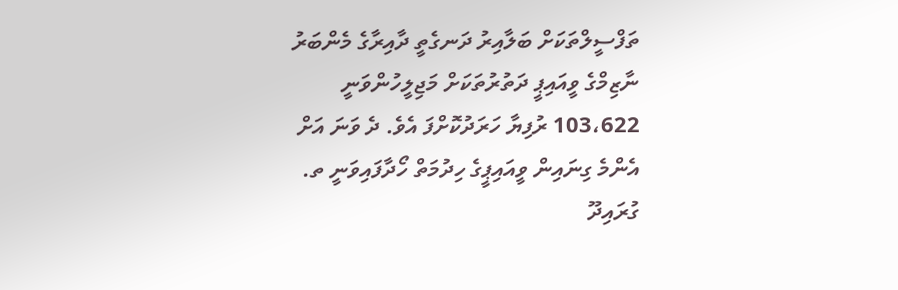ތަފްސީލްތަކަށް ބަލާއިރު ދަނގެތީ ދާއިރާގެ މެންބަރު ނާޒިމްގެ ވީއައިޕީ ދަތުރުތަކަށް މަޖިލީހުންވަނީ 103،622 ރުފިޔާ ހަރަދުކޮށްފަ އެވެ. ދެ ވަނަ އަށް އެންމެ ގިނައިން ވީއައިޕީގެ ހިދުމަތް ހޯދާފައިވަނީ ތ. ގުރައިދޫ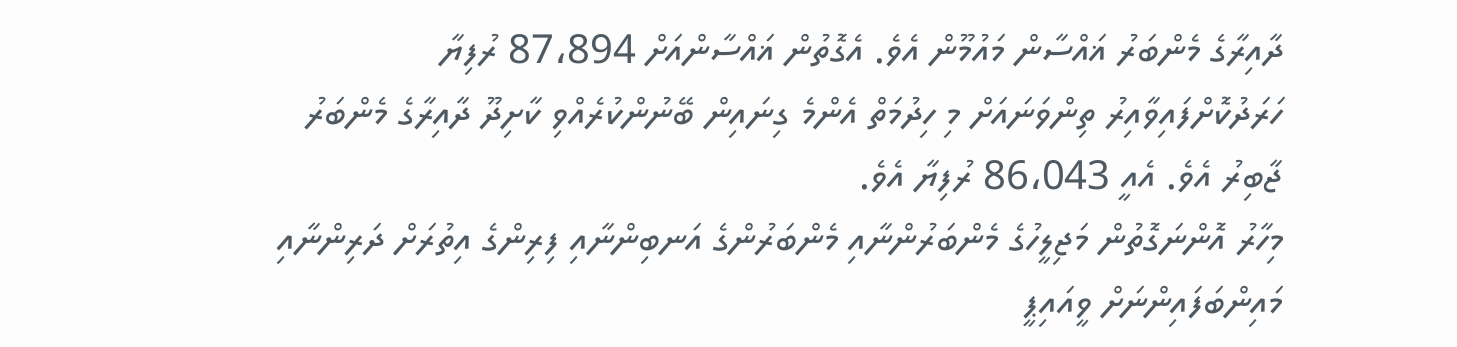ދާއިރާގެ މެންބަރު ޣައްސާން މައުމޫން އެވެ. އެގޮތުން ޣައްސާންއަށް 87،894 ރުފިޔާ ހަރަދުކޮށްފައިވާއިރު ތިންވަނައަށް މި ހިދުމަތް އެންމެ ގިނައިން ބޭނުންކުރެއްވި ކާށިދޫ ދާއިރާގެ މެންބަރު ޖާބިރު އެވެ. އެއީ 86،043 ރުފިޔާ އެވެ.
މިހާރު އޮންނަގޮތުން މަޖިލީހުގެ މެންބަރުންނާއި މެންބަރުންގެ އަނބިންނާއި ފިރިންގެ އިތުރަށް ދަރިންނާއި މައިންބަފައިންނަށް ވީއައިޕީ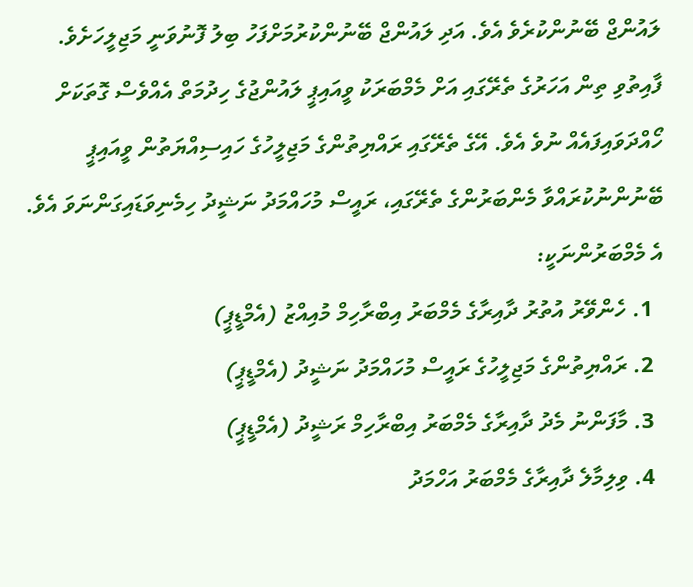ލައުންޖް ބޭނުންކުރެވެ އެވެ. އަދި ލައުންޖް ބޭނުންކުރުމަށްފަހު ބިލު ފޮނުވަނީ މަޖިލީހަށެވެ.
ފާއިތުވި ތިން އަހަރުގެ ތެރޭގައި އަށް މެމްބަރަކު ވީއައިޕީ ލައުންޖުގެ ހިދުމަތް އެއްވެސް ގޮތަކަށް ހޯއްދަވައިފައެއް ނުވެ އެވެ. އޭގެ ތެރޭގައި ރައްޔިތުންގެ މަޖިލީހުގެ ހައިސިއްޔަތުން ވީއައިޕީ ބޭނުންނުކުރައްވާ މެންބަރުންގެ ތެރޭގައި، ރައީސް މުހައްމަދު ނަޝީދު ހިމެނިވަޑައިގަންނަވަ އެވެ.
އެ މެމްބަރުންނަކީ:
  1. ހެންވޭރު އުތުރު ދާއިރާގެ މެމްބަރު އިބްރާހިމް މުއިއްޒު (އެމްޑީޕީ)
  2. ރައްޔިތުންގެ މަޖިލީހުގެ ރައީސް މުހައްމަދު ނަޝީދު (އެމްޑީޕީ)
  3. މާފަންނު މެދު ދާއިރާގެ މެމްބަރު އިބްރާހިމް ރަޝީދު (އެމްޑީޕީ)
  4. ވިލިމާލެ ދާއިރާގެ މެމްބަރު އަހްމަދު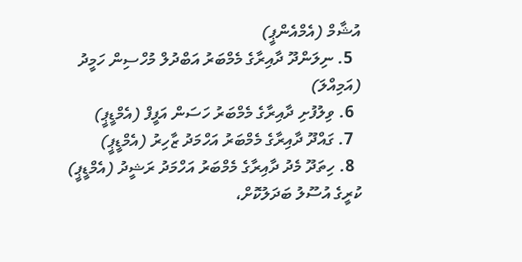އުޝާމް (އެމްއެންޕީ)
  5. ނިލަންދޫ ދާއިރާގެ މެމްބަރު އަބްދުލް މުހްސިން ހަމީދު (އަމިއްލަ)
  6. ވިލުފުށި ދާއިރާގެ މެމްބަރު ހަސަން އަފީފް (އެމްޑީޕީ)
  7. ގައްދޫ ދާއިރާގެ މެމްބަރު އަހްމަދު ޒާހިރު (އެމްޑީޕީ)
  8. ހިތަދޫ މެދު ދާއިރާގެ މެމްބަރު އަހްމަދު ރަޝީދު (އެމްޑީޕީ)
ކުރީގެ އުސޫލު ބަދަލުކޮށް،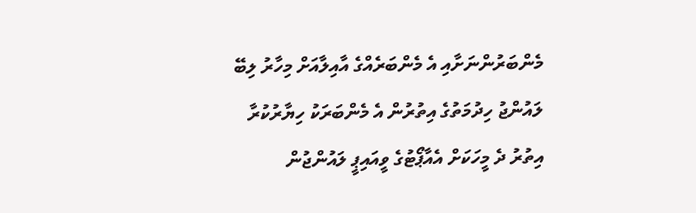މެންބަރުންނަށާއި އެ މެންބަރެއްގެ އާއިލާއަށް މިހާރު ލިބޭ ލައުންޖު ހިދުމަތުގެ އިތުރުން އެ މެންބަރަކު ހިޔާރުކުރާ އިތުރު ދެ މީހަކަށް އެއާޕޯޓުގެ ވީއައިޕީ ލައުންޖުން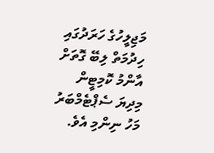މަޖިލީހުގެ ހަރަދުގައި ހިދުމަތް ލިބޭ ގޮތަށް އާންމު ކޮމިޓީން މިދިޔަ ސެޕްޓެމްބަރު މަހު ނިންމި އެވެ.